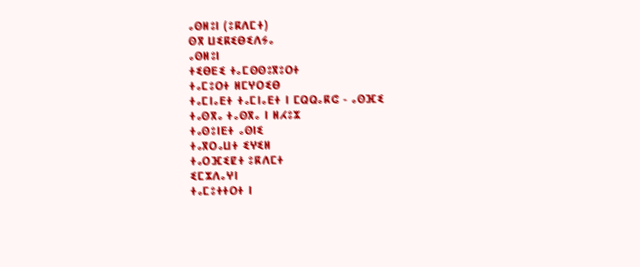ⴰⵙⵍⵓⵏ (ⵓⴽⴷⵎⵜ)
ⵙⴳ ⵡⵉⴽⵉⴱⵉⴷⵢⴰ
ⴰⵙⵍⵓⵏ
ⵜⵉⴱⴹⵉ ⵜⴰⵎⵙⵙⵓⴳⵓⵔⵜ
ⵜⴰⵎⵓⵔⵜ ⵍⵎⵖⵔⵉⴱ
ⵜⴰⵎⵏⴰⴹⵜ ⵜⴰⵎⵏⴰⴹⵜ ⵏ ⵎⵕⵕⴰⴽⵛ - ⴰⵙⴼⵉ
ⵜⴰⵙⴳⴰ ⵜⴰⵙⴳⴰ ⵏ ⵍⵃⵓⵣ
ⵜⴰⵙⵓⵏⴹⵜ ⴰⵙⵏⵉ
ⵜⴰⴳⵔⴰⵡⵜ ⵉⵖⵉⵍ
ⵜⴰⵔⴼⵉⵇⵜ ⵓⴽⴷⵎⵜ
ⵉⵎⵣⴷⴰⵖⵏ
ⵜⴰⵎⵓⵜⵜⵔⵜ ⵏ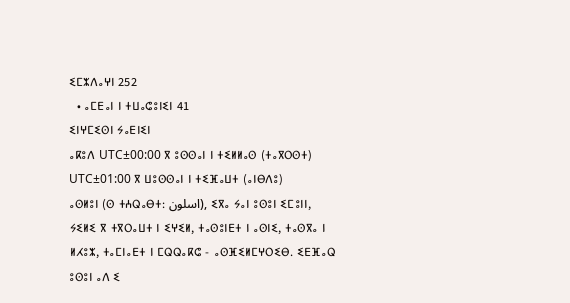ⵉⵎⵣⴷⴰⵖⵏ 252
  • ⴰⵎⴹⴰⵏ ⵏ ⵜⵡⴰⵛⵓⵏⵉⵏ 41
ⵉⵏⵖⵎⵉⵙⵏ ⵢⴰⴹⵏⵉⵏ
ⴰⴽⵓⴷ UTC±00:00 ⴳ ⵓⵙⵙⴰⵏ ⵏ ⵜⵉⵍⵍⴰⵙ (ⵜⴰⴳⵔⵙⵜ)
UTC±01:00 ⴳ ⵡⵓⵙⵙⴰⵏ ⵏ ⵜⵉⴼⴰⵡⵜ (ⴰⵏⴱⴷⵓ)
ⴰⵙⵍⵓⵏ (ⵙ ⵜⵄⵕⴰⴱⵜ: اسلون), ⵉⴳⴰ ⵢⴰⵏ ⵓⵙⵓⵏ ⵉⵎⵓⵏⵏ, ⵢⵉⵍⵉ ⴳ ⵜⴳⵔⴰⵡⵜ ⵏ ⵉⵖⵉⵍ, ⵜⴰⵙⵓⵏⴹⵜ ⵏ ⴰⵙⵏⵉ, ⵜⴰⵙⴳⴰ ⵏ ⵍⵃⵓⵣ, ⵜⴰⵎⵏⴰⴹⵜ ⵏ ⵎⵕⵕⴰⴽⵛ - ⴰⵙⴼⵉⵍⵎⵖⵔⵉⴱ. ⵉⴹⴼⴰⵕ ⵓⵙⵓⵏ ⴰⴷ ⵉ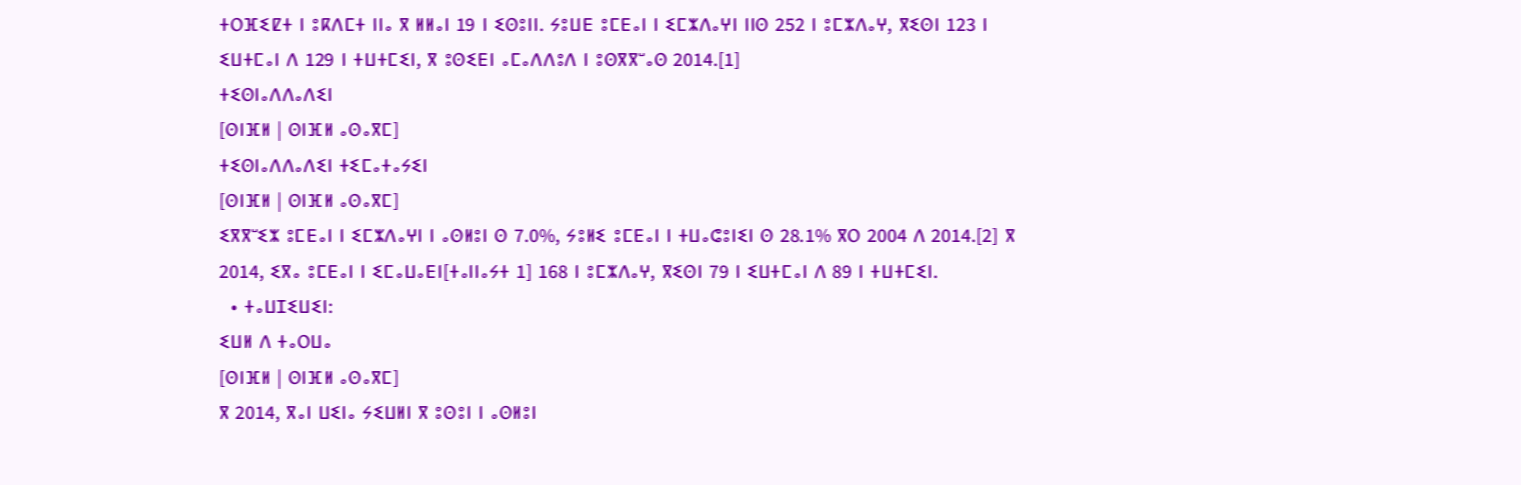ⵜⵔⴼⵉⵇⵜ ⵏ ⵓⴽⴷⵎⵜ ⵏⵏⴰ ⴳ ⵍⵍⴰⵏ 19 ⵏ ⵉⵙⵓⵏⵏ. ⵢⵓⵡⴹ ⵓⵎⴹⴰⵏ ⵏ ⵉⵎⵣⴷⴰⵖⵏ ⵏⵏⵙ 252 ⵏ ⵓⵎⵣⴷⴰⵖ, ⴳⵉⵙⵏ 123 ⵏ ⵉⵡⵜⵎⴰⵏ ⴷ 129 ⵏ ⵜⵡⵜⵎⵉⵏ, ⴳ ⵓⵙⵉⴹⵏ ⴰⵎⴰⴷⴷⵓⴷ ⵏ ⵓⵙⴳⴳⵯⴰⵙ 2014.[1]
ⵜⵉⵙⵏⴰⴷⴷⴰⴷⵉⵏ
[ⵙⵏⴼⵍ | ⵙⵏⴼⵍ ⴰⵙⴰⴳⵎ]
ⵜⵉⵙⵏⴰⴷⴷⴰⴷⵉⵏ ⵜⵉⵎⴰⵜⴰⵢⵉⵏ
[ⵙⵏⴼⵍ | ⵙⵏⴼⵍ ⴰⵙⴰⴳⵎ]
ⵉⴳⴳⵯⵉⵣ ⵓⵎⴹⴰⵏ ⵏ ⵉⵎⵣⴷⴰⵖⵏ ⵏ ⴰⵙⵍⵓⵏ ⵙ 7.0%, ⵢⵓⵍⵉ ⵓⵎⴹⴰⵏ ⵏ ⵜⵡⴰⵛⵓⵏⵉⵏ ⵙ 28.1% ⴳⵔ 2004 ⴷ 2014.[2] ⴳ 2014, ⵉⴳⴰ ⵓⵎⴹⴰⵏ ⵏ ⵉⵎⴰⵡⴰⴹⵏ[ⵜⴰⵏⵏⴰⵢⵜ 1] 168 ⵏ ⵓⵎⵣⴷⴰⵖ, ⴳⵉⵙⵏ 79 ⵏ ⵉⵡⵜⵎⴰⵏ ⴷ 89 ⵏ ⵜⵡⵜⵎⵉⵏ.
  • ⵜⴰⵡⵊⵉⵡⵉⵏ:
ⵉⵡⵍ ⴷ ⵜⴰⵔⵡⴰ
[ⵙⵏⴼⵍ | ⵙⵏⴼⵍ ⴰⵙⴰⴳⵎ]
ⴳ 2014, ⴳⴰⵏ ⵡⵉⵏⴰ ⵢⵉⵡⵍⵏ ⴳ ⵓⵙⵓⵏ ⵏ ⴰⵙⵍⵓⵏ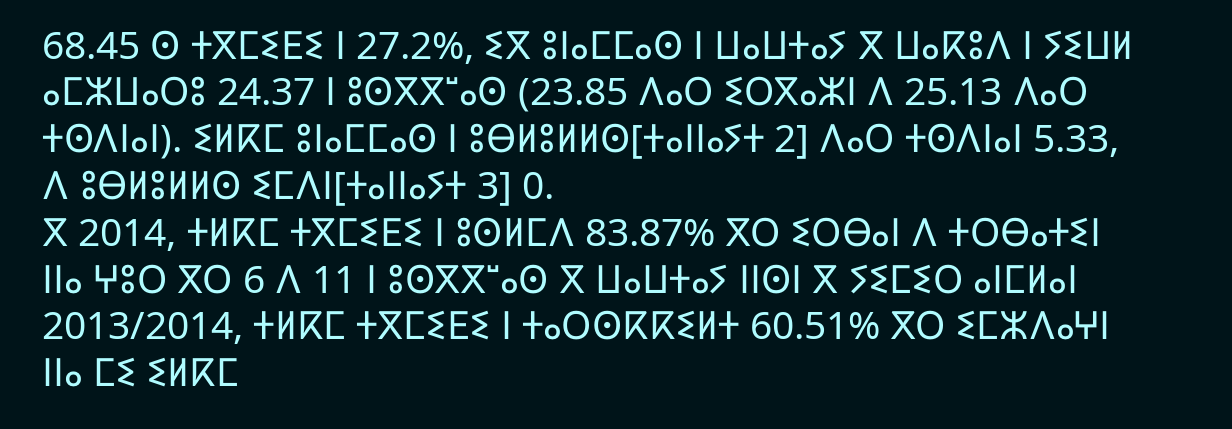68.45 ⵙ ⵜⴳⵎⵉⴹⵉ ⵏ 27.2%, ⵉⴳ ⵓⵏⴰⵎⵎⴰⵙ ⵏ ⵡⴰⵡⵜⴰⵢ ⴳ ⵡⴰⴽⵓⴷ ⵏ ⵢⵉⵡⵍ ⴰⵎⵣⵡⴰⵔⵓ 24.37 ⵏ ⵓⵙⴳⴳⵯⴰⵙ (23.85 ⴷⴰⵔ ⵉⵔⴳⴰⵣⵏ ⴷ 25.13 ⴷⴰⵔ ⵜⵙⴷⵏⴰⵏ). ⵉⵍⴽⵎ ⵓⵏⴰⵎⵎⴰⵙ ⵏ ⵓⴱⵍⵓⵍⵍⵙ[ⵜⴰⵏⵏⴰⵢⵜ 2] ⴷⴰⵔ ⵜⵙⴷⵏⴰⵏ 5.33, ⴷ ⵓⴱⵍⵓⵍⵍⵙ ⵉⵎⴷⵏ[ⵜⴰⵏⵏⴰⵢⵜ 3] 0.
ⴳ 2014, ⵜⵍⴽⵎ ⵜⴳⵎⵉⴹⵉ ⵏ ⵓⵙⵍⵎⴷ 83.87% ⴳⵔ ⵉⵔⴱⴰⵏ ⴷ ⵜⵔⴱⴰⵜⵉⵏ ⵏⵏⴰ ⵖⵓⵔ ⴳⵔ 6 ⴷ 11 ⵏ ⵓⵙⴳⴳⵯⴰⵙ ⴳ ⵡⴰⵡⵜⴰⵢ ⵏⵏⵙⵏ ⴳ ⵢⵉⵎⵉⵔ ⴰⵏⵎⵍⴰⵏ 2013/2014, ⵜⵍⴽⵎ ⵜⴳⵎⵉⴹⵉ ⵏ ⵜⴰⵔⵙⴽⴽⵉⵍⵜ 60.51% ⴳⵔ ⵉⵎⵣⴷⴰⵖⵏ ⵏⵏⴰ ⵎⵉ ⵉⵍⴽⵎ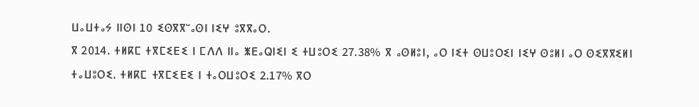ⵡⴰⵡⵜⴰⵢ ⵏⵏⵙⵏ 10 ⵉⵙⴳⴳⵯⴰⵙⵏ ⵏⵉⵖ ⵓⴳⴳⴰⵔ.
ⴳ 2014. ⵜⵍⴽⵎ ⵜⴳⵎⵉⴹⵉ ⵏ ⵎⴷⴷ ⵏⵏⴰ ⵥⴹⴰⵕⵏⵉⵏ ⵉ ⵜⵡⵓⵔⵉ 27.38% ⴳ ⴰⵙⵍⵓⵏ, ⴰⵔ ⵏⵉⵜ ⵙⵡⵓⵔⵉⵏ ⵏⵉⵖ ⵙⵓⵍⵏ ⴰⵔ ⵙⵉⴳⴳⵉⵍⵏ ⵜⴰⵡⵓⵔⵉ. ⵜⵍⴽⵎ ⵜⴳⵎⵉⴹⵉ ⵏ ⵜⴰⵔⵡⵓⵔⵉ 2.17% ⴳⵔ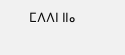ⵎⴷⴷⵏ ⵏⵏⴰ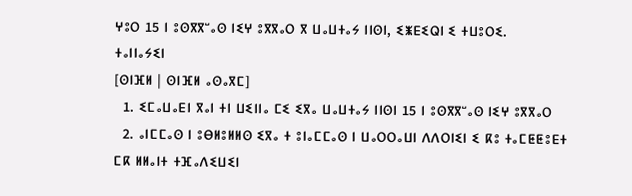ⵖⵓⵔ 15 ⵏ ⵓⵙⴳⴳⵯⴰⵙ ⵏⵉⵖ ⵓⴳⴳⴰⵔ ⴳ ⵡⴰⵡⵜⴰⵢ ⵏⵏⵙⵏ, ⵉⵥⴹⵉⵕⵏ ⵉ ⵜⵡⵓⵔⵉ.
ⵜⴰⵏⵏⴰⵢⵉⵏ
[ⵙⵏⴼⵍ | ⵙⵏⴼⵍ ⴰⵙⴰⴳⵎ]
  1. ⵉⵎⴰⵡⴰⴹⵏ ⴳⴰⵏ ⵜⵏ ⵡⵉⵏⵏⴰ ⵎⵉ ⵉⴳⴰ ⵡⴰⵡⵜⴰⵢ ⵏⵏⵙⵏ 15 ⵏ ⵓⵙⴳⴳⵯⴰⵙ ⵏⵉⵖ ⵓⴳⴳⴰⵔ
  2. ⴰⵏⵎⵎⴰⵙ ⵏ ⵓⴱⵍⵓⵍⵍⵙ ⵉⴳⴰ ⵜ ⵓⵏⴰⵎⵎⴰⵙ ⵏ ⵡⴰⵔⵔⴰⵡⵏ ⴷⴷⵔⵏⵉⵏ ⵉ ⴽⵓ ⵜⴰⵎⵟⵟⵓⴹⵜ ⵎⴽ ⵍⵍⴰⵏⵜ ⵜⴼⴰⴷⵉⵡⵉⵏ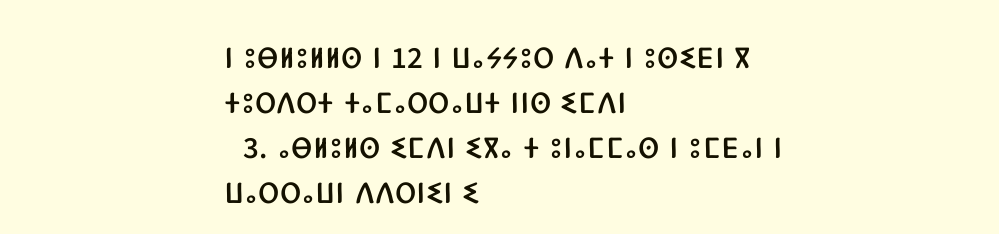ⵏ ⵓⴱⵍⵓⵍⵍⵙ ⵏ 12 ⵏ ⵡⴰⵢⵢⵓⵔ ⴷⴰⵜ ⵏ ⵓⵙⵉⴹⵏ ⴳ ⵜⵓⵔⴷⵔⵜ ⵜⴰⵎⴰⵔⵔⴰⵡⵜ ⵏⵏⵙ ⵉⵎⴷⵏ
  3. ⴰⴱⵍⵓⵍⵙ ⵉⵎⴷⵏ ⵉⴳⴰ ⵜ ⵓⵏⴰⵎⵎⴰⵙ ⵏ ⵓⵎⴹⴰⵏ ⵏ ⵡⴰⵔⵔⴰⵡⵏ ⴷⴷⵔⵏⵉⵏ ⵉ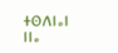ⵜⵙⴷⵏⴰⵏ ⵏⵏⴰ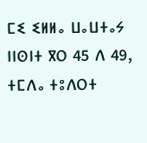ⵎⵉ ⵉⵍⵍⴰ ⵡⴰⵡⵜⴰⵢ ⵏⵏⵙⵏⵜ ⴳⵔ 45 ⴷ 49, ⵜⵎⴷⴰ ⵜⵓⴷⵔⵜ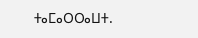ⵜⴰⵎⴰⵔⵔⴰⵡⵜ.